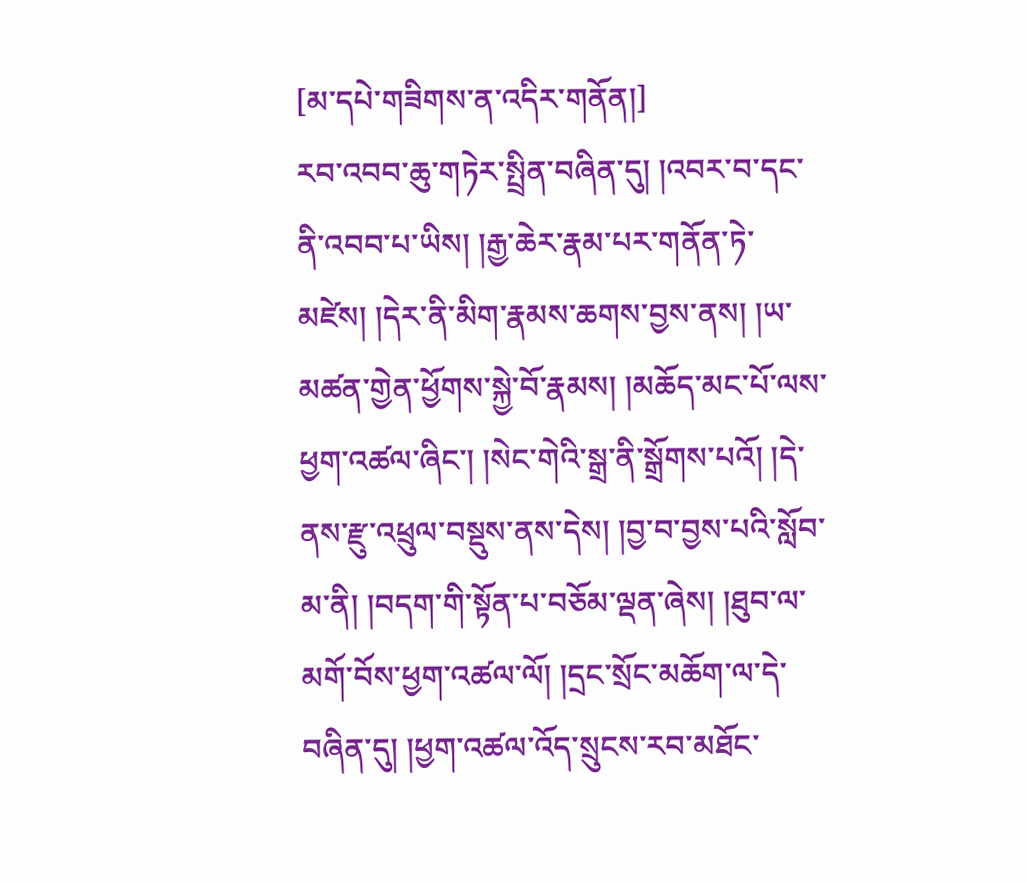[མ་དཔེ་གཟིགས་ན་འདིར་གནོན།]
རབ་འབབ་ཆུ་གཏེར་སྤྲིན་བཞིན་དུ། །འབར་བ་དང་ནི་འབབ་པ་ཡིས། །རྒྱ་ཆེར་རྣམ་པར་གནོན་ཏེ་མཛེས། །དེར་ནི་མིག་རྣམས་ཆགས་བྱས་ནས། །ཡ་མཚན་གྱེན་ཕྱོགས་སྐྱེ་བོ་རྣམས། །མཆོད་མང་པོ་ལས་ཕྱག་འཚལ་ཞིང་། །སེང་གེའི་སྒྲ་ནི་སྒྲོགས་པའོ། །དེ་ནས་རྫུ་འཕྲུལ་བསྡུས་ནས་དེས། །བྱ་བ་བྱས་པའི་སློབ་མ་ནི། །བདག་གི་སྟོན་པ་བཅོམ་ལྡན་ཞེས། །ཐུབ་ལ་མགོ་བོས་ཕྱག་འཚལ་ལོ། །དྲང་སྲོང་མཆོག་ལ་དེ་བཞིན་དུ། །ཕྱག་འཚལ་འོད་སྲུངས་རབ་མཐོང་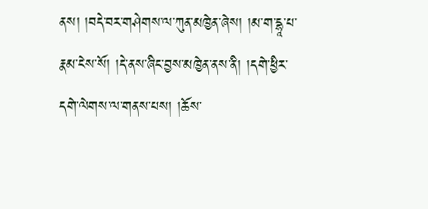ནས། །བདེ་བར་གཤེགས་ལ་ཀུན་མཁྱེན་ཞེས། །མ་ག་དྷཱ་པ་རྣམ་ངེས་སོ། །དེ་ནས་ཞིང་བྱས་མཁྱེན་ནས་ནི། །དགེ་ཕྱིར་དགེ་ལེགས་ལ་གནས་པས། །ཆོས་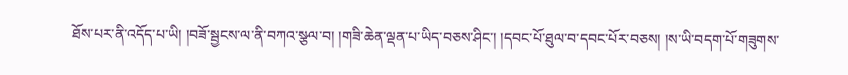ཐོས་པར་ནི་འདོད་པ་ཡི། །བཟོ་སྦྱངས་ལ་ནི་བཀའ་སྩལ་བ། །གཟི་ཆེན་ལྡན་པ་ཡིད་བཅས་ཤིང་། །དབང་པོ་ཐུལ་བ་དབང་པོར་བཅས། །ས་ཡི་བདག་པོ་གཟུགས་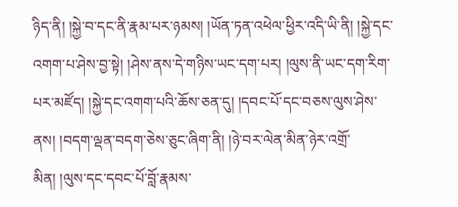ཉིད་ནི། །སྐྱེ་བ་དང་ནི་རྣམ་པར་ཉམས། །ཡོན་ཏན་འཕེལ་ཕྱིར་འདི་ཡི་ནི། །སྐྱེ་དང་འགག་པ་ཤེས་བྱ་སྟེ། །ཤེས་ནས་དེ་གཉིས་ཡང་དག་པར། །ལུས་ནི་ཡང་དག་རིག་པར་མཛོད། །སྐྱེ་དང་འགག་པའི་ཆོས་ཅན་དུ། །དབང་པོ་དང་བཅས་ལུས་ཤེས་ནས། །བདག་ལྡན་བདག་ཅེས་ཅུང་ཞིག་ནི། །ཉེ་བར་ལེན་མིན་ཉེར་འགྲོ་མིན། །ལུས་དང་དབང་པོ་བློ་རྣམས་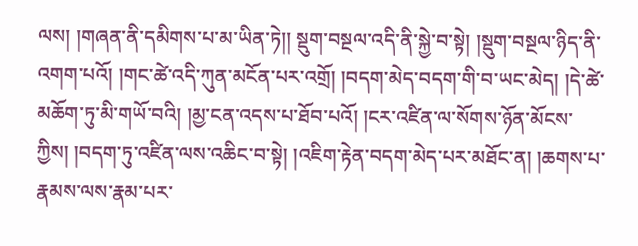ལས། །གཞན་ནི་དམིགས་པ་མ་ཡིན་ཏེ།། སྡུག་བསྔལ་འདི་ནི་སྐྱེ་བ་སྟེ། །སྡུག་བསྔལ་ཉིད་ནི་འགག་པའོ། །གང་ཚེ་འདི་ཀུན་མངོན་པར་འགྲོ། །བདག་མེད་བདག་གི་བ་ཡང་མེད། །དེ་ཚེ་མཆོག་ཏུ་མི་གཡོ་བའི། །མྱ་ངན་འདས་པ་ཐོབ་པའོ། །ངར་འཛིན་ལ་སོགས་ཉོན་མོངས་ཀྱིས། །བདག་ཏུ་འཛིན་ལས་འཆིང་བ་སྟེ། །འཇིག་རྟེན་བདག་མེད་པར་མཐོང་ན། །ཆགས་པ་རྣམས་ལས་རྣམ་པར་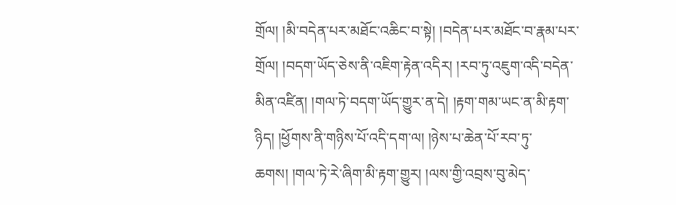གྲོལ། །མི་བདེན་པར་མཐོང་འཆིང་བ་སྟེ། །བདེན་པར་མཐོང་བ་རྣམ་པར་གྲོལ། །བདག་ཡོད་ཅེས་ནི་འཇིག་རྟེན་འདིར། །རབ་ཏུ་འཇུག་འདི་བདེན་མིན་འཛིན། །གལ་ཏེ་བདག་ཡོད་གྱུར་ན་དེ། །རྟག་གམ་ཡང་ན་མི་རྟག་ཉིད། །ཕྱོགས་ནི་གཉིས་པོ་འདི་དག་ལ། །ཉེས་པ་ཆེན་པོ་རབ་ཏུ་ཆགས། །གལ་ཏེ་རེ་ཞིག་མི་རྟག་གྱུར། །ལས་གྱི་འབྲས་བུ་མེད་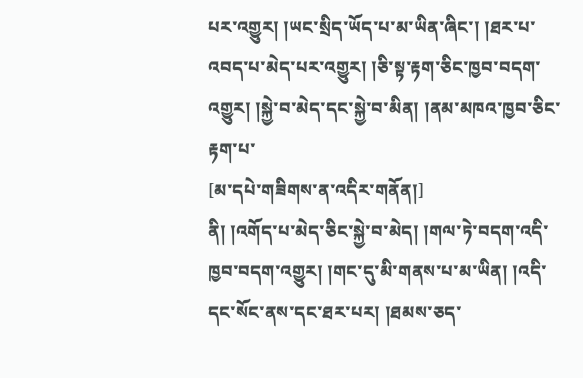པར་འགྱུར། །ཡང་སྲིད་ཡོད་པ་མ་ཡིན་ཞིང་། །ཐར་པ་འབད་པ་མེད་པར་འགྱུར། །ཅི་སྟ་རྟག་ཅིང་ཁྱབ་བདག་འགྱུར། །སྐྱེ་བ་མེད་དང་སྐྱེ་བ་མིན། །ནམ་མཁའ་ཁྱབ་ཅིང་རྟག་པ་
[མ་དཔེ་གཟིགས་ན་འདིར་གནོན།]
ནི། །འགོད་པ་མེད་ཅིང་སྐྱེ་བ་མེད། །གལ་ཏེ་བདག་འདི་ཁྱབ་བདག་འགྱུར། །གང་དུ་མི་གནས་པ་མ་ཡིན། །འདི་དང་སོང་ནས་དང་ཐར་པར། །ཐམས་ཅད་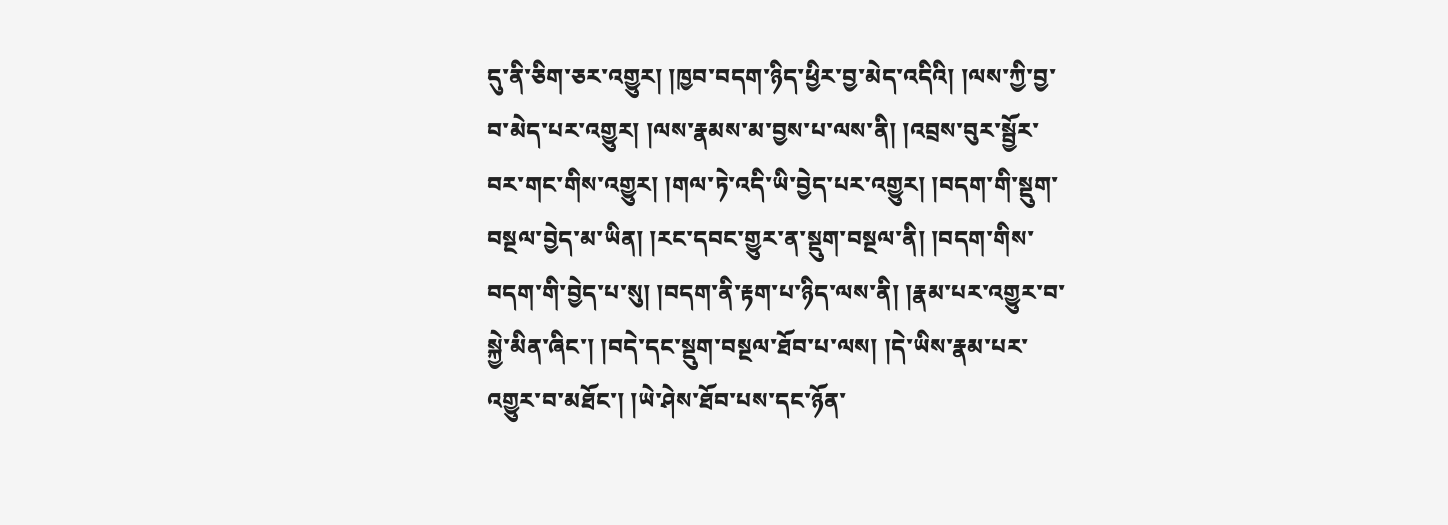དུ་ནི་ཅིག་ཅར་འགྱུར། །ཁྱབ་བདག་ཉིད་ཕྱིར་བྱ་མེད་འདིའི། །ལས་ཀྱི་བྱ་བ་མེད་པར་འགྱུར། །ལས་རྣམས་མ་བྱས་པ་ལས་ནི། །འབྲས་བུར་སྦྱོར་བར་གང་གིས་འགྱུར། །གལ་ཏེ་འདི་ཡི་བྱེད་པར་འགྱུར། །བདག་གི་སྡུག་བསྔལ་བྱེད་མ་ཡིན། །རང་དབང་གྱུར་ན་སྡུག་བསྔལ་ནི། །བདག་གིས་བདག་གི་བྱེད་པ་སུ། །བདག་ནི་རྟག་པ་ཉིད་ལས་ནི། །རྣམ་པར་འགྱུར་བ་སྐྱེ་མིན་ཞིང་། །བདེ་དང་སྡུག་བསྔལ་ཐོབ་པ་ལས། །དེ་ཡིས་རྣམ་པར་འགྱུར་བ་མཐོང་། །ཡེ་ཤེས་ཐོབ་པས་དང་ཉོན་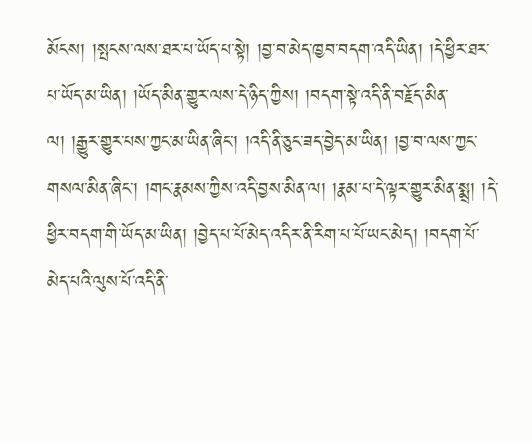མོངས། །སྤངས་ལས་ཐར་པ་ཡོད་པ་སྟེ། །བྱ་བ་མེད་ཁྱབ་བདག་འདི་ཡིན། །དེ་ཕྱིར་ཐར་པ་ཡོད་མ་ཡིན། །ཡོད་མིན་གྱུར་ལས་དེ་ཉིད་ཀྱིས། །བདག་སྟེ་འདི་ནི་བརྗོད་མིན་ལ། །རྒྱུར་གྱུར་པས་ཀྱང་མ་ཡིན་ཞིང་། །འདི་ནི་ཅུང་ཟད་བྱེད་མ་ཡིན། །བྱ་བ་ལས་ཀྱང་གསལ་མིན་ཞིང་། །གང་རྣམས་ཀྱིས་འདི་བྱས་མིན་ལ། །རྣམ་པ་དེ་ལྟར་གྱུར་མིན་སྨྲ། །དེ་ཕྱིར་བདག་གི་ཡོད་མ་ཡིན། །བྱེད་པ་པོ་མེད་འདིར་ནི་རིག་པ་པོ་ཡང་མེད། །བདག་པོ་མེད་པའི་ལུས་པོ་འདི་ནི་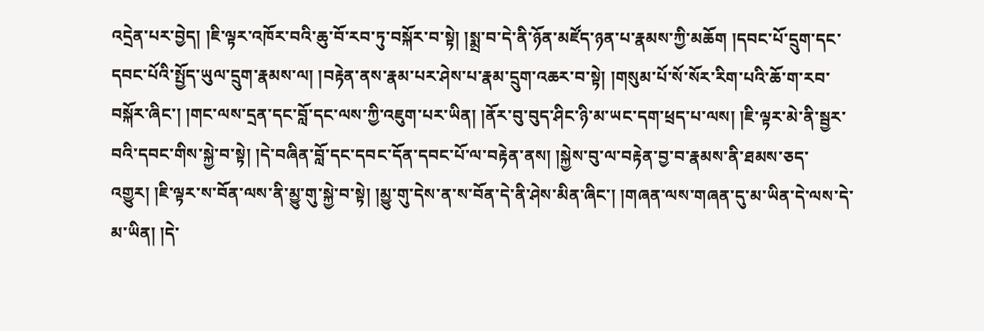འདྲེན་པར་བྱེད། །ཇི་ལྟར་འཁོར་བའི་ཆུ་བོ་རབ་ཏུ་བསྐོར་བ་སྟེ། །སྨྲ་བ་དེ་ནི་ཉོན་མཛོད་ཉན་པ་རྣམས་ཀྱི་མཆོག །དབང་པོ་དྲུག་དང་དབང་པོའི་སྤྱོད་ཡུལ་དྲུག་རྣམས་ལ། །བརྟེན་ནས་རྣམ་པར་ཤེས་པ་རྣམ་དྲུག་འཆར་བ་སྟེ། །གསུམ་པོ་སོ་སོར་རིག་པའི་ཆོ་ག་རབ་བསྐོར་ཞིང་། །གང་ལས་དྲན་དང་བློ་དང་ལས་ཀྱི་འཇུག་པར་ཡིན། །ནོར་བུ་བུད་ཤིང་ཉི་མ་ཡང་དག་ཕྲད་པ་ལས། །ཇི་ལྟར་མེ་ནི་སྦྱར་བའི་དབང་གིས་སྐྱེ་བ་སྟེ། །དེ་བཞིན་བློ་དང་དབང་དོན་དབང་པོ་ལ་བརྟེན་ནས། །སྐྱེས་བུ་ལ་བརྟེན་བྱ་བ་རྣམས་ནི་ཐམས་ཅད་འགྱུར། །ཇི་ལྟར་ས་བོན་ལས་ནི་མྱུ་གུ་སྐྱེ་བ་སྟེ། །མྱུ་གུ་དེས་ན་ས་བོན་དེ་ནི་ཤེས་མིན་ཞིང་། །གཞན་ལས་གཞན་དུ་མ་ཡིན་དེ་ལས་དེ་མ་ཡིན། །དེ་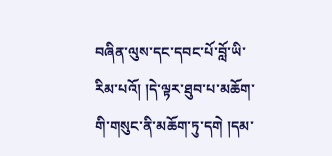བཞིན་ལུས་དང་དབང་པོ་བློ་ཡི་རིམ་པའོ། །དེ་ལྟར་ཐུབ་པ་མཆོག་གི་གསུང་ནི་མཆོག་ཏུ་དགེ །དམ་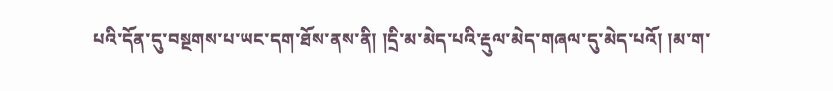པའི་དོན་དུ་བསྔགས་པ་ཡང་དག་ཐོས་ནས་ནི། །དྲི་མ་མེད་པའི་རྡུལ་མེད་གཞལ་དུ་མེད་པའོ། །མ་ག་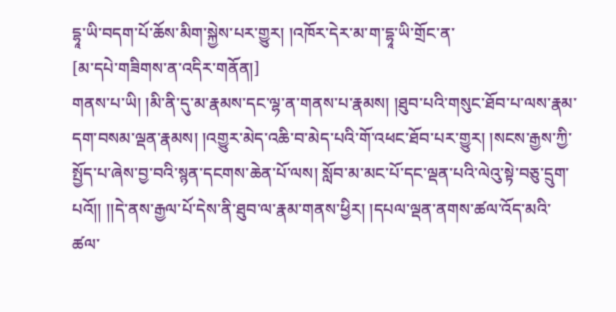དྷཱ་ཡི་བདག་པོ་ཆོས་མིག་སྐྱེས་པར་གྱུར། །འཁོར་དེར་མ་ག་དྷཱ་ཡི་གྲོང་ན་
[མ་དཔེ་གཟིགས་ན་འདིར་གནོན།]
གནས་པ་ཡི། །མི་ནི་དུ་མ་རྣམས་དང་ལྷ་ན་གནས་པ་རྣམས། །ཐུབ་པའི་གསུང་ཐོབ་པ་ལས་རྣམ་དག་བསམ་ལྡན་རྣམས། །འགྱུར་མེད་འཆི་བ་མེད་པའི་གོ་འཕང་ཐོབ་པར་གྱུར། །སངས་རྒྱས་ཀྱི་སྤྱོད་པ་ཞེས་བྱ་བའི་སྙན་དངགས་ཆེན་པོ་ལས། སློབ་མ་མང་པོ་དང་ལྡན་པའི་ལེའུ་སྟེ་བཅུ་དྲུག་པའོ།། །།དེ་ནས་རྒྱལ་པོ་དེས་ནི་ཐུབ་ལ་རྣམ་གནས་ཕྱིར། །དཔལ་ལྡན་ནགས་ཚལ་འོད་མའི་ཚལ་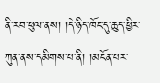ནི་རབ་ཕུལ་ནས། །དེ་ཉིད་ཁོང་དུ་ཆུད་ཕྱིར་ཀུན་ནས་དམིགས་པ་ནི། །མངོན་པར་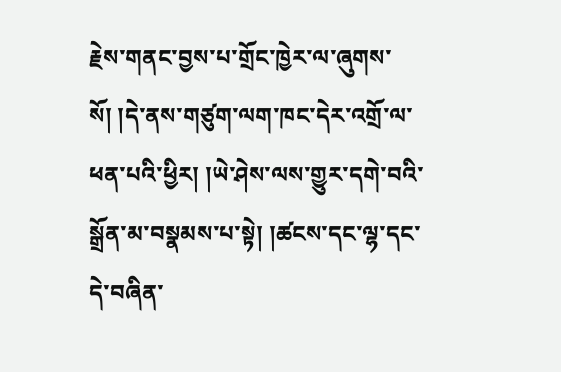རྗེས་གནང་བྱས་པ་གྲོང་ཁྱེར་ལ་ཞུགས་སོ། །དེ་ནས་གཙུག་ལག་ཁང་དེར་འགྲོ་ལ་ཕན་པའི་ཕྱིར། །ཡེ་ཤེས་ལས་གྱུར་དགེ་བའི་སྒྲོན་མ་བསྣམས་པ་སྟེ། །ཚངས་དང་ལྷ་དང་དེ་བཞིན་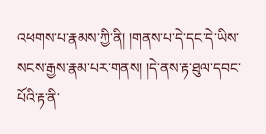འཕགས་པ་རྣམས་ཀྱི་ནི། །གནས་པ་དེ་དང་དེ་ཡིས་སངས་རྒྱས་རྣམ་པར་གནས། །དེ་ནས་རྟ་ཐུལ་དབང་པོའི་རྟ་ནི་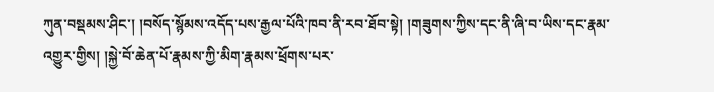ཀུན་བསྡམས་ཤིང་། །བསོད་སྙོམས་འདོད་པས་རྒྱལ་པོའི་ཁབ་ནི་རབ་ཐོབ་སྟེ། །གཟུགས་ཀྱིས་དང་ནི་ཞི་བ་ཡིས་དང་རྣམ་འགྱུར་གྱིས། །སྐྱེ་བོ་ཆེན་པོ་རྣམས་ཀྱི་མིག་རྣམས་ཕྲོགས་པར་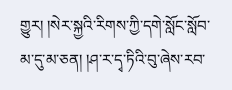གྱུར། །སེར་སྐྱའི་རིགས་ཀྱི་དགེ་སློང་སློབ་མ་དུ་མ་ཅན། །ཤ་ར་དྭ་ཏིའི་བུ་ཞེས་རབ་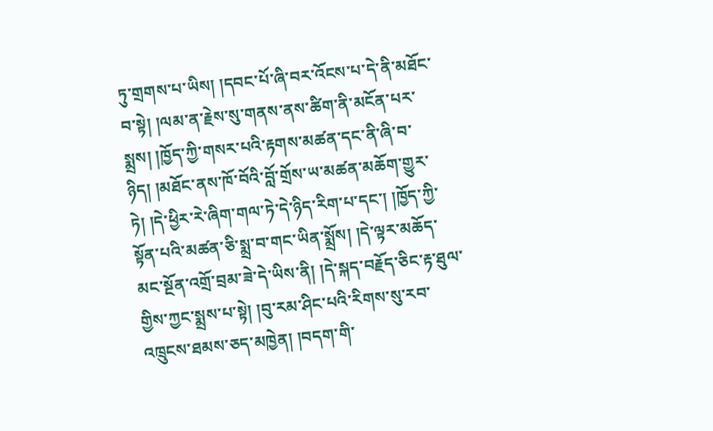ཏུ་གྲགས་པ་ཡིས། །དབང་པོ་ཞི་བར་འོངས་པ་དེ་ནི་མཐོང་བ་སྟེ། །ལམ་ན་རྗེས་སུ་གནས་ནས་ཚིག་ནི་མངོན་པར་སྨྲས། །ཁྱོད་ཀྱི་གསར་པའི་རྟགས་མཚན་དང་ནི་ཞི་བ་ཉིད། །མཐོང་ནས་ཁོ་བོའི་བློ་གྲོས་ཡ་མཚན་མཆོག་གྱུར་ཏེ། །དེ་ཕྱིར་རེ་ཞིག་གལ་ཏེ་དེ་ཉིད་རིག་པ་དང་། །ཁྱོད་ཀྱི་སྟོན་པའི་མཚན་ཅི་སྨྲ་བ་གང་ཡིན་སྨྲོས། །དེ་ལྟར་མཆོད་མང་སྔོན་འགྲོ་བྲམ་ཟེ་དེ་ཡིས་ནི། །དེ་སྐད་བརྗོད་ཅིང་རྟ་ཐུལ་གྱིས་ཀྱང་སྨྲས་པ་སྟེ། །བུ་རམ་ཤིང་པའི་རིགས་སུ་རབ་འཁྲུངས་ཐམས་ཅད་མཁྱེན། །བདག་གི་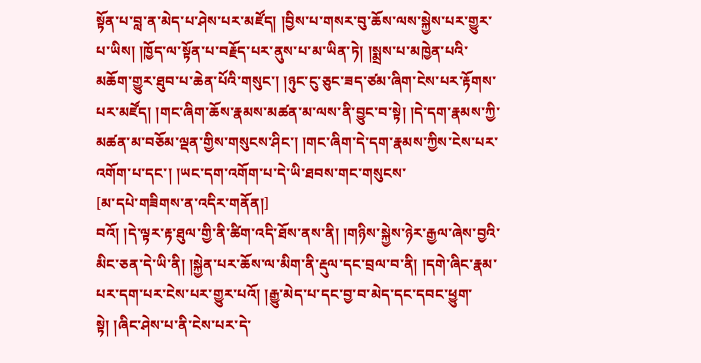སྟོན་པ་བླ་ན་མེད་པ་ཤེས་པར་མཛོད། །བྱིས་པ་གསར་བུ་ཆོས་ལས་སྐྱེས་པར་གྱུར་པ་ཡིས། །ཁྱོད་ལ་སྟོན་པ་བརྗོད་པར་ནུས་པ་མ་ཡིན་ཏེ། །སྨྲས་པ་མཁྱེན་པའི་མཆོག་གྱུར་ཐུབ་པ་ཆེན་པོའི་གསུང་། །ཉུང་ངུ་ཅུང་ཟད་ཙམ་ཞིག་ངེས་པར་རྟོགས་པར་མཛོད། །གང་ཞིག་ཆོས་རྣམས་མཚན་མ་ལས་ནི་བྱུང་བ་སྟེ། །དེ་དག་རྣམས་ཀྱི་མཚན་མ་བཅོམ་ལྡན་གྱིས་གསུངས་ཤིང་། །གང་ཞིག་དེ་དག་རྣམས་ཀྱིས་ངེས་པར་འགོག་པ་དང་། །ཡང་དག་འགོག་པ་དེ་ཡི་ཐབས་གང་གསུངས་
[མ་དཔེ་གཟིགས་ན་འདིར་གནོན།]
བའོ། །དེ་ལྟར་རྟ་ཐུལ་གྱི་ནི་ཚིག་འདི་ཐོས་ནས་ནི། །གཉིས་སྐྱེས་ཉེར་རྒྱལ་ཞེས་བྱའི་མིང་ཅན་དེ་ཡི་ནི། །སྐྱེན་པར་ཆོས་ལ་མིག་ནི་རྡུལ་དང་བྲལ་བ་ནི། །དགེ་ཞིང་རྣམ་པར་དག་པར་ངེས་པར་གྱུར་པའོ། །རྒྱུ་མེད་པ་དང་བྱ་བ་མེད་དང་དབང་ཕྱུག་སྟེ། །ཞིང་ཤེས་པ་ནི་ངེས་པར་དེ་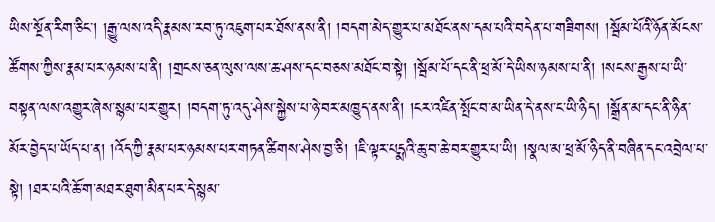ཡིས་སྔོན་རིག་ཅིང་། །རྒྱུ་ལས་འདི་རྣམས་རབ་ཏུ་འཇུག་པར་ཐོས་ནས་ནི། །བདག་མེད་གྱུར་པ་མཐོང་ནས་དམ་པའི་བདེན་པ་གཟིགས། །སྦོམ་པོའི་ཉོན་མོངས་ཚོགས་ཀྱིས་རྣམ་པར་ཉམས་པ་ནི། །གྲངས་ཅན་ལུས་ལས་ཆ་ཤས་དང་བཅས་མཐོང་བ་སྟེ། །སྦོམ་པོ་དང་ནི་ཕྲ་མོ་དེ་ཡིས་ཉམས་པ་ནི། །སངས་རྒྱས་པ་ཡི་བསྟན་ལས་འགྱུར་ཞེས་སྙམ་པར་གྱུར། །བདག་ཏུ་འདུ་ཤེས་སྐྱེས་པ་ཉེ་བར་མཁྱུད་ནས་ནི། །ངར་འཛིན་སྤོང་བ་མ་ཡིན་དེ་ནས་ང་ཡི་ཉིད། །སྒྲོན་མ་དང་ནི་ཉིན་མོར་བྱེད་པ་ཡོད་པ་ན། །འོད་ཀྱི་རྣམ་པར་ཉམས་པར་གཏན་ཚིགས་ཤེས་བྱ་ཅི། །ཇི་ལྟར་པདྨའི་ཆུ་བ་ཆེ་བར་གྱུར་པ་ཡི། །སྣལ་མ་ཕྲ་མོ་ཉིད་ནི་བཞིན་དང་འབྲེལ་པ་སྟེ། །ཐར་པའི་ཆོ་ག་མཐར་ཐུག་མིན་པར་དེ་སྙམ་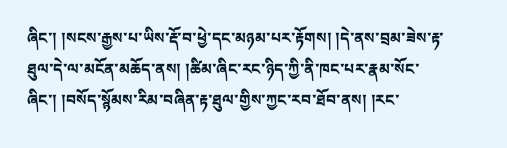ཞིང་། །སངས་རྒྱས་པ་ཡིས་རྡོ་བ་ཕྱེ་དང་མཉམ་པར་རྟོགས། །དེ་ནས་བྲམ་ཟེས་རྟ་ཐུལ་དེ་ལ་མངོན་མཆོད་ནས། །ཚིམ་ཞིང་རང་ཉིད་ཀྱི་ནི་ཁང་པར་རྣམ་སོང་ཞིང་། །བསོད་སྙོམས་རིམ་བཞིན་རྟ་ཐུལ་གྱིས་ཀྱང་རབ་ཐོབ་ནས། །རང་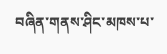བཞིན་གནས་ཤིང་མཁས་པ་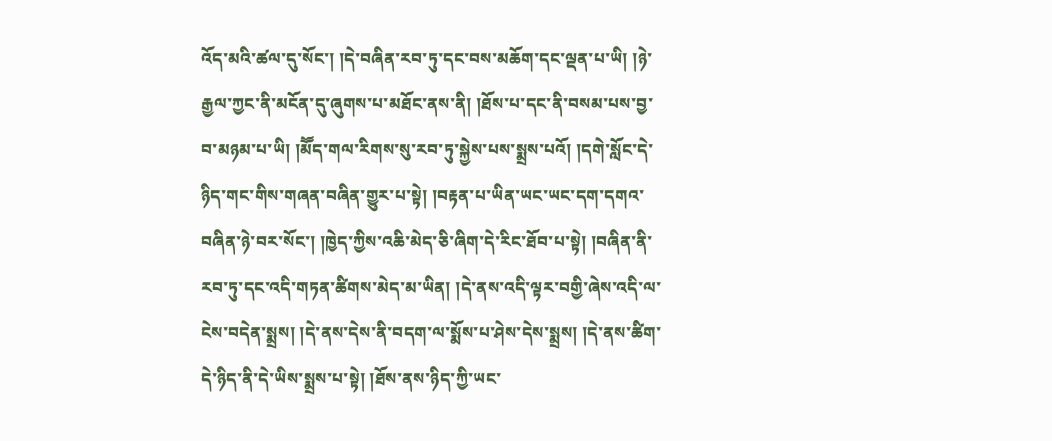འོད་མའི་ཚལ་དུ་སོང་། །དེ་བཞིན་རབ་ཏུ་དང་བས་མཆོག་དང་ལྡན་པ་ཡི། །ཉེ་རྒྱལ་ཀྱང་ནི་མངོན་དུ་ཞུགས་པ་མཐོང་ནས་ནི། །ཐོས་པ་དང་ནི་བསམ་པས་བྱ་བ་མཉམ་པ་ཡི། །མཽད་གལ་རིགས་སུ་རབ་ཏུ་སྐྱེས་པས་སྨྲས་པའོ། །དགེ་སློང་དེ་ཉིད་གང་གིས་གཞན་བཞིན་གྱུར་པ་སྟེ། །བརྟན་པ་ཡིན་ཡང་ཡང་དག་དགའ་བཞིན་ཉེ་བར་སོང་། །ཁྱེད་ཀྱིས་འཆི་མེད་ཅི་ཞིག་དེ་རིང་ཐོབ་པ་སྟེ། །བཞིན་ནི་རབ་ཏུ་དང་འདི་གཏན་ཚིགས་མེད་མ་ཡིན། །དེ་ནས་འདི་ལྟར་བགྱི་ཞེས་འདི་ལ་ངེས་བདེན་སྨྲས། །དེ་ནས་དེས་ནི་བདག་ལ་སྨོས་པ་ཤེས་དེས་སྨྲས། །དེ་ནས་ཚིག་དེ་ཉིད་ནི་དེ་ཡིས་སྨྲས་པ་སྟེ། །ཐོས་ནས་ཉིད་ཀྱི་ཡང་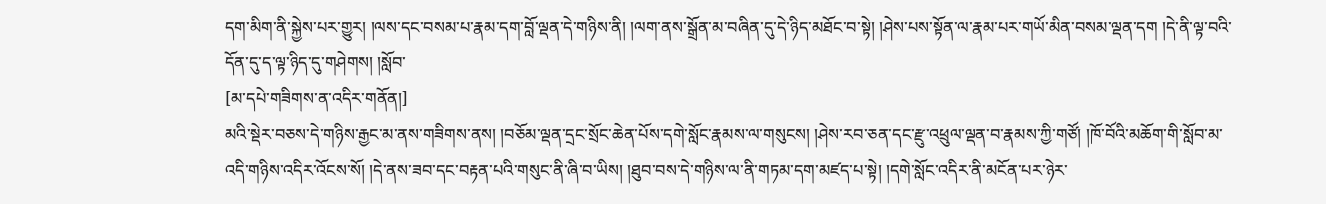དག་མིག་ནི་སྐྱེས་པར་གྱུར། །ལས་དང་བསམ་པ་རྣམ་དག་བློ་ལྡན་དེ་གཉིས་ནི། །ལག་ནས་སྒྲོན་མ་བཞིན་དུ་དེ་ཉིད་མཐོང་བ་སྟེ། །ཤེས་པས་སྟོན་ལ་རྣམ་པར་གཡོ་མིན་བསམ་ལྡན་དག །དེ་ནི་ལྟ་བའི་དོན་དུ་ད་ལྟ་ཉིད་དུ་གཤེགས། །སློབ་
[མ་དཔེ་གཟིགས་ན་འདིར་གནོན།]
མའི་སྡེར་བཅས་དེ་གཉིས་རྒྱང་མ་ནས་གཟིགས་ནས། །བཅོམ་ལྡན་དྲང་སྲོང་ཆེན་པོས་དགེ་སློང་རྣམས་ལ་གསུངས། །ཤེས་རབ་ཅན་དང་རྫུ་འཕྲུལ་ལྡན་བ་རྣམས་ཀྱི་གཙོ། །ཁོ་བོའི་མཆོག་གི་སློབ་མ་འདི་གཉིས་འདིར་འོངས་སོ། །དེ་ནས་ཟབ་དང་བརྟན་པའི་གསུང་ནི་ཞི་བ་ཡིས། །ཐུབ་བས་དེ་གཉིས་ལ་ནི་གཏམ་དག་མཛད་པ་སྟེ། །དགེ་སློང་འདིར་ནི་མངོན་པར་ཉེར་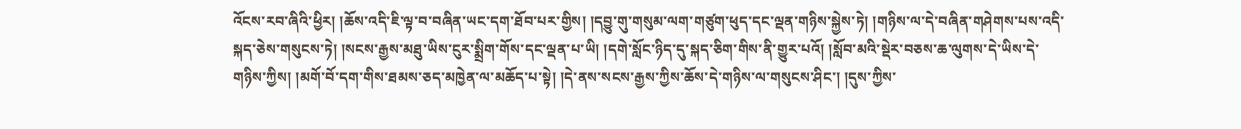འོངས་རབ་ཞིའི་ཕྱིར། །ཆོས་འདི་ཇི་ལྟ་བ་བཞིན་ཡང་དག་ཐོབ་པར་གྱིས། །དབྱུ་གུ་གསུམ་ལག་གཙུག་ཕུད་དང་ལྡན་གཉིས་སྐྱེས་ཏེ། །གཉིས་ལ་དེ་བཞིན་གཤེགས་པས་འདི་སྐད་ཅེས་གསུངས་ཏེ། །སངས་རྒྱས་མཐུ་ཡིས་ངུར་སྨྲིག་གོས་དང་ལྡན་པ་ཡི། །དགེ་སློང་ཉིད་དུ་སྐད་ཅིག་གིས་ནི་གྱུར་པའོ། །སློབ་མའི་སྡེར་བཅས་ཆ་ལུགས་དེ་ཡིས་དེ་གཉིས་ཀྱིས། །མགོ་བོ་དག་གིས་ཐམས་ཅད་མཁྱེན་ལ་མཆོད་པ་སྟེ། །དེ་ནས་སངས་རྒྱས་ཀྱིས་ཆོས་དེ་གཉིས་ལ་གསུངས་ཤིང་། །དུས་ཀྱིས་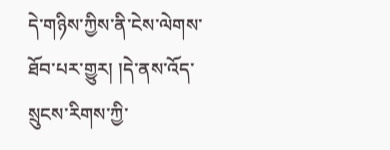དེ་གཉིས་ཀྱིས་ནི་ངེས་ལེགས་ཐོབ་པར་གྱུར། །དེ་ནས་འོད་སྲུངས་རིགས་ཀྱི་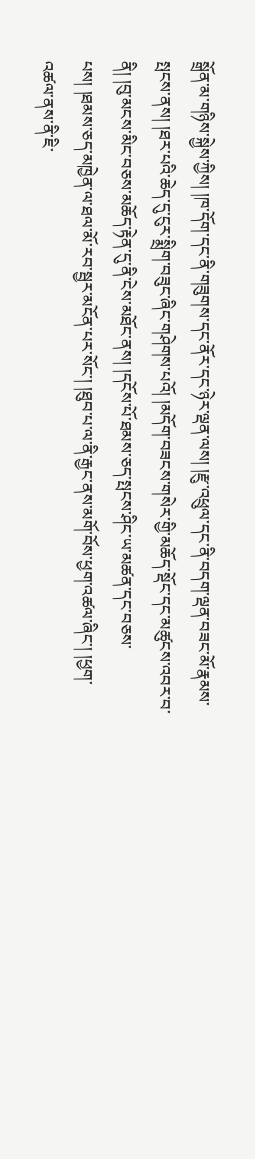སྒྲོན་མ་གཉིས་སྐྱེས་ཀྱིས། །ཁ་དོག་དང་ནི་གཟུགས་དང་ནོར་དང་ཉེར་ལྡན་ལས། །རྫུ་འཕྲུལ་དང་ནི་བདག་ལྡན་བཟང་མོ་རྣམས་སྤངས་ནས། །ཐར་པའི་ཆེད་དུ་ངུར་སྨྲིག་བཟུང་ཞིང་གཤེགས་པའོ། །མདོག་བཟངས་གསེར་གྱི་མཆོད་སྡོང་དང་མཚུངས་འབར་བ་ནི། །བུ་མངས་མིང་བཅས་མཆོད་རྟེན་དུ་ནི་ངེས་མཐོང་ནས། །དངོས་པོ་ཐམས་ཅད་སྤངས་ཤིང་ཡ་མཚན་དང་བཅས་པས། །ཐམས་ཅད་མཁྱེན་ལ་ཐལ་མོ་རབ་སྦྱར་མངོན་པར་སོང་། །ཐུབ་པ་ལ་ནི་རྒྱང་ནས་མགོ་བོས་ཕྱག་འཚལ་ཞིང་། །ཕྱག་འཚལ་ནས་ནི་ཇི་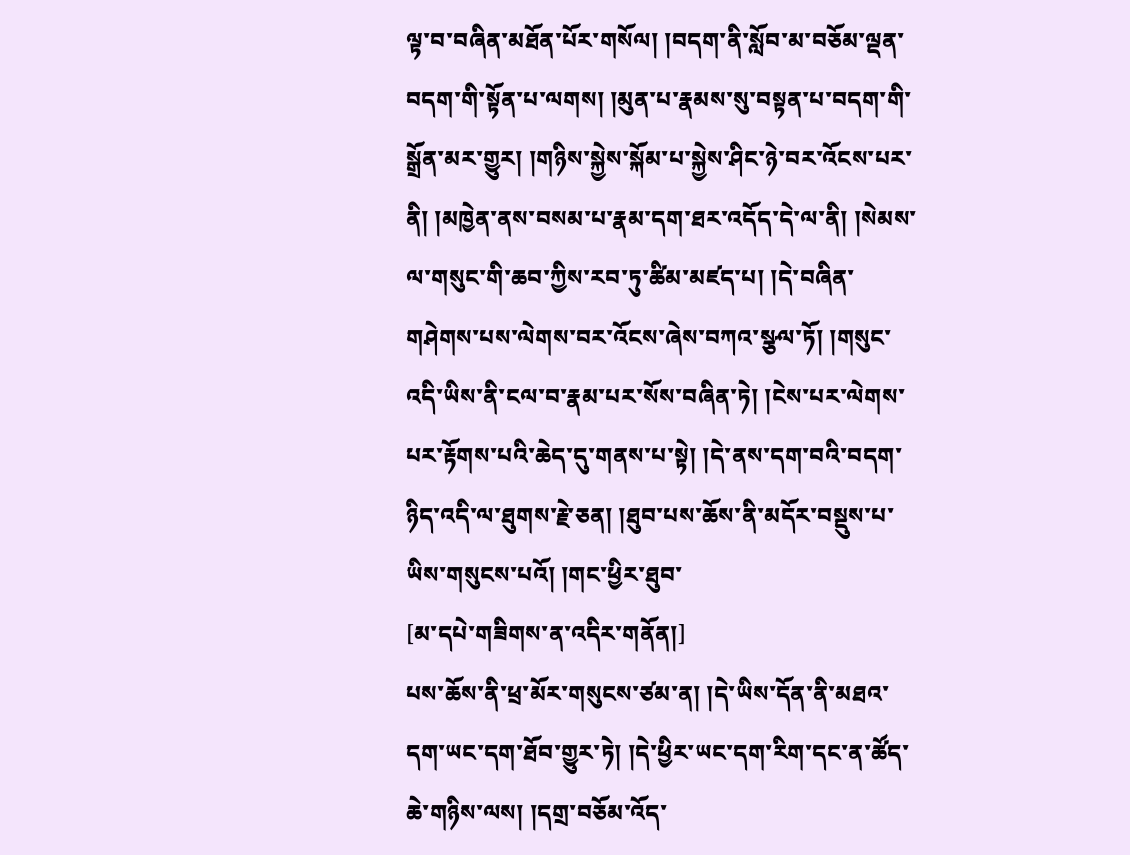ལྟ་བ་བཞིན་མཐོན་པོར་གསོལ། །བདག་ནི་སློབ་མ་བཅོམ་ལྡན་བདག་གི་སྟོན་པ་ལགས། །མུན་པ་རྣམས་སུ་བསྟན་པ་བདག་གི་སྒྲོན་མར་གྱུར། །གཉིས་སྐྱེས་སྐོམ་པ་སྐྱེས་ཤིང་ཉེ་བར་འོངས་པར་ནི། །མཁྱེན་ནས་བསམ་པ་རྣམ་དག་ཐར་འདོད་དེ་ལ་ནི། །སེམས་ལ་གསུང་གི་ཆབ་ཀྱིས་རབ་ཏུ་ཚིམ་མཛད་པ། །དེ་བཞིན་གཤེགས་པས་ལེགས་བར་འོངས་ཞེས་བཀའ་སྩལ་ཏོ། །གསུང་འདི་ཡིས་ནི་ངལ་བ་རྣམ་པར་སོས་བཞིན་ཏེ། །ངེས་པར་ལེགས་པར་རྟོགས་པའི་ཆེད་དུ་གནས་པ་སྟེ། །དེ་ནས་དག་བའི་བདག་ཉིད་འདི་ལ་ཐུགས་རྗེ་ཅན། །ཐུབ་པས་ཆོས་ནི་མདོར་བསྡུས་པ་ཡིས་གསུངས་པའོ། །གང་ཕྱིར་ཐུབ་
[མ་དཔེ་གཟིགས་ན་འདིར་གནོན།]
པས་ཆོས་ནི་ཕྲ་མོར་གསུངས་ཙམ་ན། །དེ་ཡིས་དོན་ནི་མཐའ་དག་ཡང་དག་ཐོབ་གྱུར་ཏེ། །དེ་ཕྱིར་ཡང་དག་རིག་དང་ན་ཚོད་ཆེ་གཉིས་ལས། །དགྲ་བཅོམ་འོད་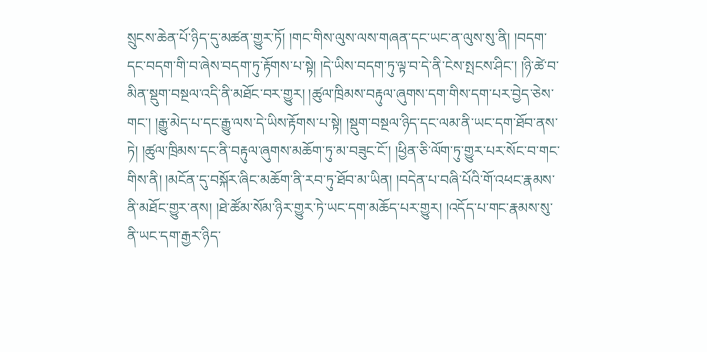སྲུངས་ཆེན་པོ་ཉིད་དུ་མཚན་གྱུར་ཏོ། །གང་གིས་ལུས་ལས་གཞན་དང་ཡང་ན་ལུས་སུ་ནི། །བདག་དང་བདག་གི་བ་ཞེས་བདག་ཏུ་རྟོགས་པ་སྟེ། །དེ་ཡིས་བདག་ཏུ་ལྟ་བ་དེ་ནི་ངེས་སྤངས་ཤིང་། །ཉི་ཚེ་བ་མིན་སྡུག་བསྔལ་འདི་ནི་མཐོང་བར་གྱུར། །ཚུལ་ཁྲིམས་བརྟུལ་ཞུགས་དག་གིས་དག་པར་བྱེད་ཅེས་གང་། །རྒྱུ་མེད་པ་དང་རྒྱུ་ལས་དེ་ཡིས་རྟོགས་པ་སྟེ། །སྡུག་བསྔལ་ཉིད་དང་ལམ་ནི་ཡང་དག་ཐོབ་ནས་ཏེ། །ཚུལ་ཁྲིམས་དང་ནི་བརྟུལ་ཞུགས་མཆོག་ཏུ་མ་བཟུང་ངོ་། །ཕྱིན་ཅི་ལོག་ཏུ་གྱུར་པར་སོང་བ་གང་གིས་ནི། །མངོན་དུ་བསྐོར་ཞིང་མཆོག་ནི་རབ་ཏུ་ཐོབ་མ་ཡིན། །བདེན་པ་བཞི་པོའི་གོ་འཕང་རྣམས་ནི་མཐོང་གྱུར་ནས། །ཐེ་ཚོམ་སོམ་ཉིར་གྱུར་ཏེ་ཡང་དག་མཆོད་པར་གྱུར། །འདོད་པ་གང་རྣམས་སུ་ནི་ཡང་དག་རྒྱར་ཉིད་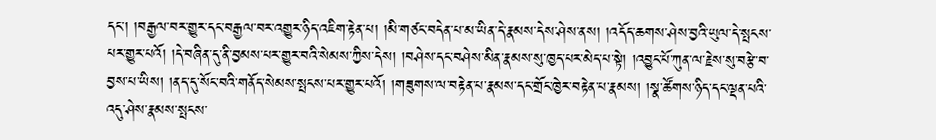དང་། །བརྒྱལ་བར་གྱུར་དང་བརྒྱལ་བར་འགྱུར་ཉིད་འཇིག་རྟེན་པ། །མི་གཙང་བདེན་པ་མ་ཡིན་དེ་རྣམས་དེས་ཤེས་ནས། །འདོད་ཆགས་ཤེས་བྱའི་ཡུལ་དེ་སྤངས་པར་གྱུར་པའོ། །དེ་བཞིན་དུ་ནི་བྱམས་པར་གྱུར་བའི་སེམས་ཀྱིས་དེས། །བཤེས་དང་བཤེས་མིན་རྣམས་སུ་ཁྱད་པར་མེད་པ་སྟེ། །འབྱུང་པོ་ཀུན་ལ་རྗེས་སུ་བརྩེ་བ་བྱས་པ་ཡིས། །ནད་དུ་སོང་བའི་གནོད་སེམས་སྤངས་པར་གྱུར་པའོ། །གཟུགས་ལ་བརྟེན་པ་རྣམས་དང་གྲོང་ཁྱེར་བརྟེན་པ་རྣམས། །སྣ་ཚོགས་ཉིད་དང་ལྡན་པའི་འདུ་ཤེས་རྣམས་སྤངས་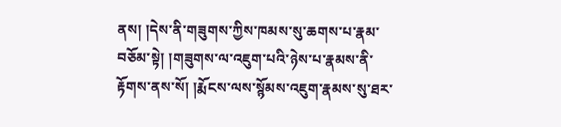ནས། །དེས་ནི་གཟུགས་ཀྱིས་ཁམས་སུ་ཆགས་པ་རྣམ་བཅོམ་སྟེ། །གཟུགས་ལ་འཇུག་པའི་ཉེས་པ་རྣམས་ནི་རྟོགས་ནས་སོ། །རྨོངས་ལས་སྙོམས་འཇུག་རྣམས་སུ་ཐར་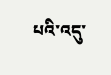པའི་འདུ་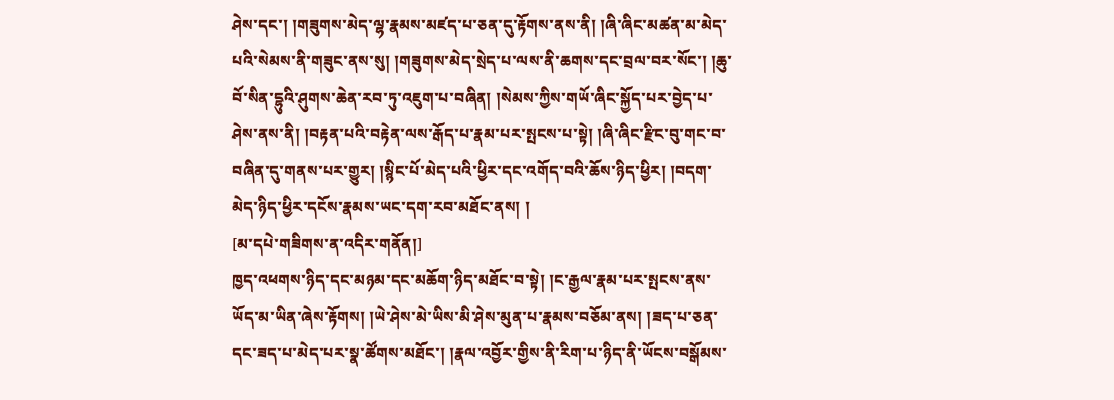ཤེས་དང་། །གཟུགས་མེད་ལྷ་རྣམས་མཛད་པ་ཅན་དུ་རྟོགས་ནས་ནི། །ཞི་ཞིང་མཚན་མ་མེད་པའི་སེམས་ནི་གཟུང་ནས་སུ། །གཟུགས་མེད་སྲེད་པ་ལས་ནི་ཆགས་དང་བྲལ་བར་སོང་། །ཆུ་བོ་སིན་དྷུའི་ཤུགས་ཆེན་རབ་ཏུ་འཇུག་པ་བཞིན། །སེམས་ཀྱིས་གཡོ་ཞིང་སྐྱོད་པར་བྱེད་པ་ཤེས་ནས་ནི། །བརྟན་པའི་བརྟེན་ལས་རྒོད་པ་རྣམ་པར་སྤངས་པ་སྟེ། །ཞི་ཞིང་རྫིང་བུ་གང་བ་བཞིན་དུ་གནས་པར་གྱུར། །སྙིང་པོ་མེད་པའི་ཕྱིར་དང་འགོད་བའི་ཆོས་ཉིད་ཕྱིར། །བདག་མེད་ཉིད་ཕྱིར་དངོས་རྣམས་ཡང་དག་རབ་མཐོང་ནས། །
[མ་དཔེ་གཟིགས་ན་འདིར་གནོན།]
ཁྱད་འཕགས་ཉིད་དང་མཉམ་དང་མཆོག་ཉིད་མཐོང་བ་སྟེ། །ང་རྒྱལ་རྣམ་པར་སྤངས་ནས་ཡོད་མ་ཡིན་ཞེས་རྟོགས། །ཡེ་ཤེས་མེ་ཡིས་མི་ཤེས་མུན་པ་རྣམས་བཅོམ་ནས། །ཟད་པ་ཅན་དང་ཟད་པ་མེད་པར་སྣ་ཚོགས་མཐོང་། །རྣལ་འབྱོར་གྱིས་ནི་རིག་པ་ཉིད་ནི་ཡོངས་བསྒོམས་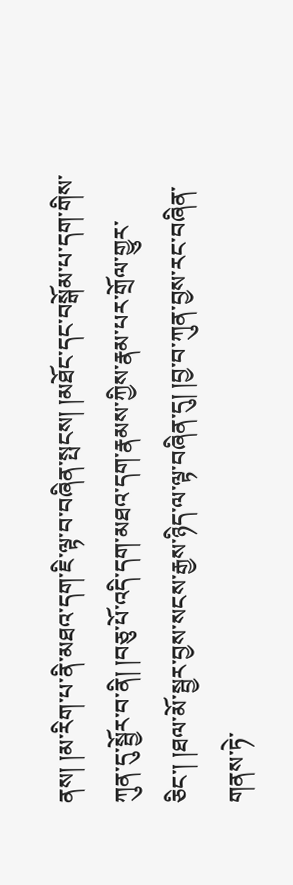ནས། །མ་རིག་པ་ནི་མཐའ་དག་ཇི་ལྟ་བ་བཞིན་སྤངས། །མཐོང་དང་བསྒོམ་པ་དག་གིས་ཀུན་དུ་སྦྱོར་བ་ནི། །བཅུ་པོ་འདི་དག་མཐའ་དག་རྣམས་ཀྱིས་རྣམ་པར་གྲོལ་གྱུར་ཅིང་། །ཐལ་མོ་སྦྱར་བྱས་སངས་རྒྱས་ཉིད་ལ་ལྟ་བཞིན་དུ། །བྱ་བ་ཀུན་བྱས་རང་བཞིན་གནས་ཏེ་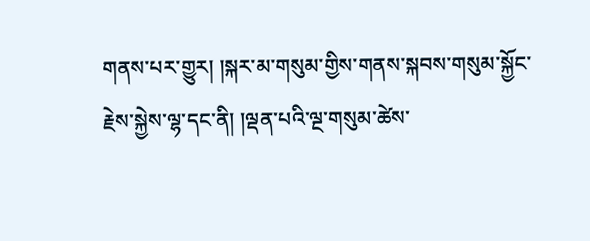གནས་པར་གྱུར། །སྐར་མ་གསུམ་གྱིས་གནས་སྐབས་གསུམ་སྐྱོང་རྗེས་སྐྱེས་ལྷ་དང་ནི། །ལྡན་པའི་ལྔ་གསུམ་ཚེས་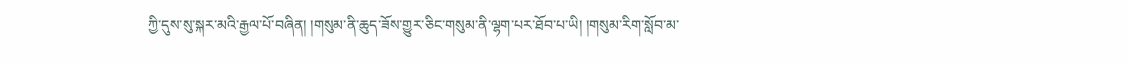ཀྱི་དུས་སུ་སྐར་མའི་རྒྱལ་པོ་བཞིན། །གསུམ་ནི་ཆུད་ཟོས་གྱུར་ཅིང་གསུམ་ནི་ལྷག་པར་ཐོབ་པ་ཡི། །གསུམ་རིག་སློབ་མ་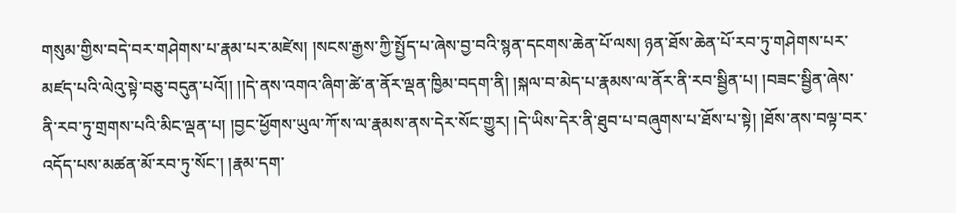གསུམ་གྱིས་བདེ་བར་གཤེགས་པ་རྣམ་པར་མཛེས། །སངས་རྒྱས་ཀྱི་སྤྱོད་པ་ཞེས་བྱ་བའི་སྙན་དངགས་ཆེན་པོ་ལས། ཉན་ཐོས་ཆེན་པོ་རབ་ཏུ་གཤེགས་པར་མཛད་པའི་ལེའུ་སྟེ་བཅུ་བདུན་པའོ།། །།དེ་ནས་འགའ་ཞིག་ཚེ་ན་ནོར་ལྡན་ཁྱིམ་བདག་ནི། །སྐལ་བ་མེད་པ་རྣམས་ལ་ནོར་ནི་རབ་སྦྱིན་པ། །བཟང་སྦྱིན་ཞེས་ནི་རབ་ཏུ་གྲགས་པའི་མིང་ལྡན་པ། །བྱང་ཕྱོགས་ཡུལ་ཀོ་ས་ལ་རྣམས་ནས་དེར་སོང་གྱུར། །དེ་ཡིས་དེར་ནི་ཐུབ་པ་བཞུགས་པ་ཐོས་པ་སྟེ། །ཐོས་ནས་བལྟ་བར་འདོད་པས་མཚན་མོ་རབ་ཏུ་སོང་། །རྣམ་དག་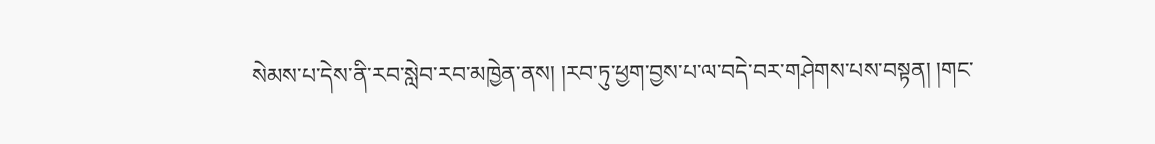སེམས་པ་དེས་ནི་རབ་སླེབ་རབ་མཁྱེན་ནས། །རབ་ཏུ་ཕྱག་བྱས་པ་ལ་བདེ་བར་གཤེགས་པས་བསྟན། །གང་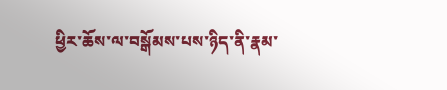ཕྱིར་ཆོས་ལ་བསྒོམས་པས་ཉིད་ནི་རྣམ་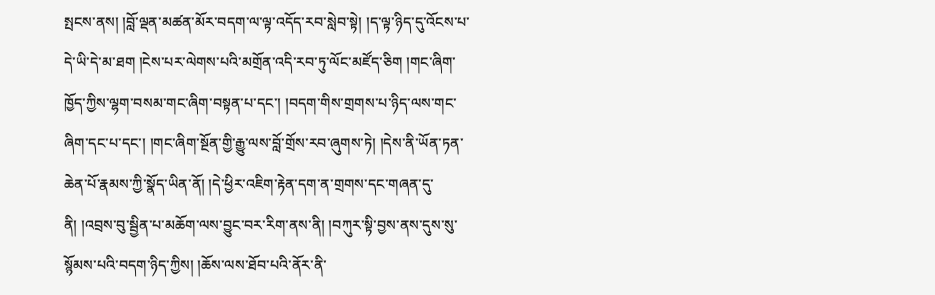སྤངས་ནས། །བློ་ལྡན་མཚན་མོར་བདག་ལ་ལྟ་འདོད་རབ་སླེབ་སྟེ། །ད་ལྟ་ཉིད་དུ་འོངས་པ་དེ་ཡི་དེ་མ་ཐག །ངེས་པར་ལེགས་པའི་མགྲོན་འདི་རབ་ཏུ་ལོང་མཛོད་ཅིག །གང་ཞིག་ཁྱོད་ཀྱིས་ལྷག་བསམ་གང་ཞིག་བསྟན་པ་དང་། །བདག་གིས་གྲགས་པ་ཉིད་ལས་གང་ཞིག་དང་པ་དང་། །གང་ཞིག་སྔོན་གྱི་རྒྱུ་ལས་བློ་གྲོས་རབ་ཞུགས་ཏེ། །དེས་ནི་ཡོན་ཏན་ཆེན་པོ་རྣམས་ཀྱི་སྣོད་ཡིན་ནོ། །དེ་ཕྱིར་འཇིག་རྟེན་དག་ན་གྲགས་དང་གཞན་དུ་ནི། །འབྲས་བུ་སྦྱིན་པ་མཆོག་ལས་བྱུང་བར་རིག་ནས་ནི། །བཀུར་སྟི་བྱས་ནས་དུས་སུ་སྙོམས་པའི་བདག་ཉིད་ཀྱིས། །ཆོས་ལས་ཐོབ་པའི་ནོར་ནི་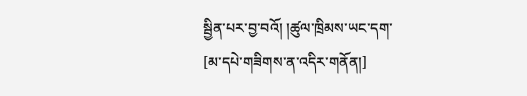སྦྱིན་པར་བྱ་བའོ། །ཚུལ་ཁྲིམས་ཡང་དག་
[མ་དཔེ་གཟིགས་ན་འདིར་གནོན།]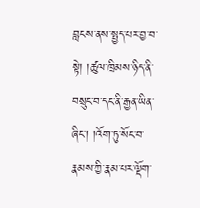བླངས་ནས་སྤྱད་པར་བྱ་བ་སྟེ། །ཚུལ་ཁྲིམས་ཉིད་ནི་བསྲུང་བ་དང་ནི་རྒྱན་ཡིན་ཞིང་། །འོག་ཏུ་སོང་བ་རྣམས་ཀྱི་རྣམ་པར་ལྡོག་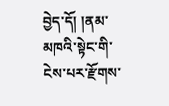བྱེད་དོ། །ནམ་མཁའི་སྟེང་གི་ངེས་པར་རྫོགས་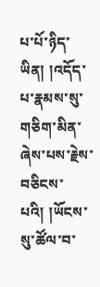པ་པོ་ཉིད་ཡིན། །འདོད་པ་རྣམས་སུ་གཅིག་མིན་ཞེས་པས་རྗེས་བཅིངས་པའི། །ཡོངས་སུ་ཚོལ་བ་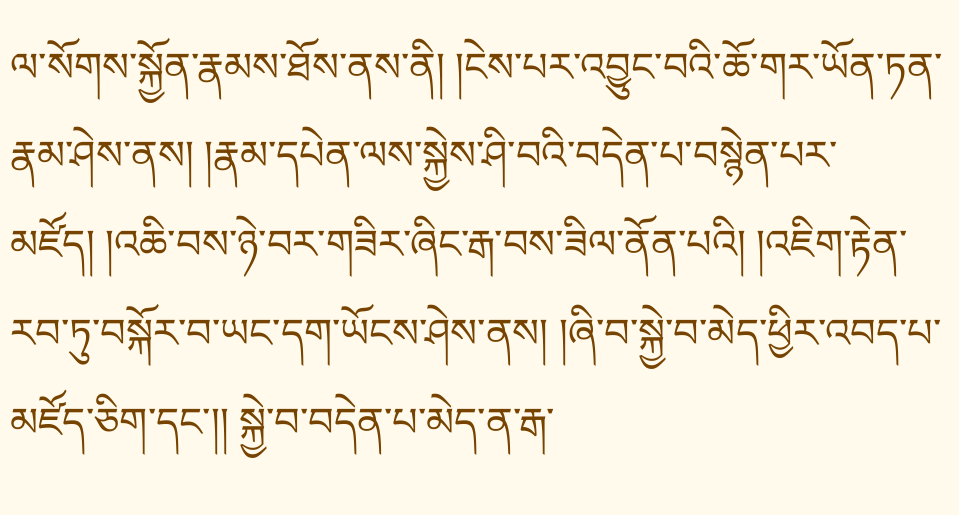ལ་སོགས་སྐྱོན་རྣམས་ཐོས་ནས་ནི། །ངེས་པར་འབྱུང་བའི་ཆོ་གར་ཡོན་ཏན་རྣམ་ཤེས་ནས། །རྣམ་དཔེན་ལས་སྐྱེས་ཤི་བའི་བདེན་པ་བསྙེན་པར་མཛོད། །འཆི་བས་ཉེ་བར་གཟིར་ཞིང་རྒ་བས་ཟིལ་ནོན་པའི། །འཇིག་རྟེན་རབ་ཏུ་བསྐོར་བ་ཡང་དག་ཡོངས་ཤེས་ནས། །ཞི་བ་སྐྱེ་བ་མེད་ཕྱིར་འབད་པ་མཛོད་ཅིག་དང་།། སྐྱེ་བ་བདེན་པ་མེད་ན་རྒ་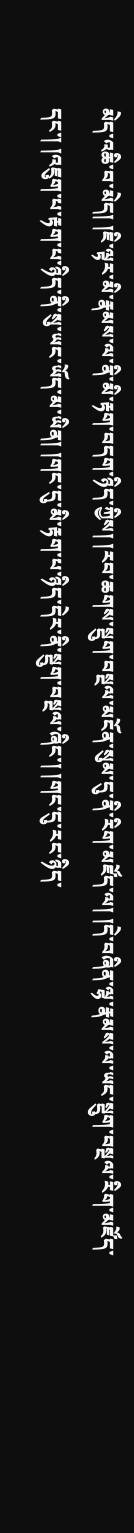མེད་འཆི་བ་མེད། །ཇི་ལྟར་མི་རྣམས་ལ་ནི་མི་རྟག་བདག་ཉིད་ཀྱིས། །རབ་ཆགས་སྡུག་བསྔལ་མངོན་སུམ་དུ་ནི་རིག་མཛོད་ལ། །དེ་བཞིན་ལྷ་རྣམས་ལ་ཡང་སྡུག་བསྔལ་རིག་མཛོད་དང་། །འཇུག་པ་རྟག་པ་ཉིད་ནི་སུ་ཡང་ཡོད་མ་ཡིན། །གང་དུ་མི་རྟག་པ་ཉིད་དེར་ནི་སྡུག་བསྔལ་ཞིང་། །གང་དུ་རང་ཉིད་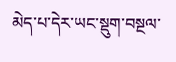མེད་པ་དེར་ཡང་སྡུག་བསྔལ་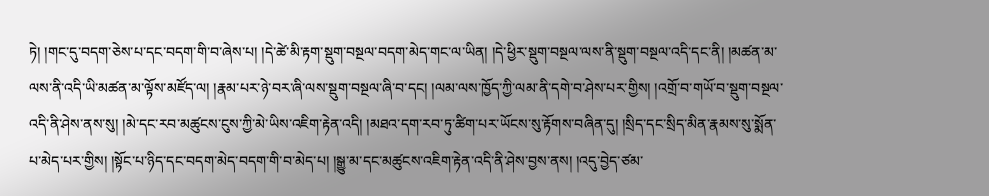ཏེ། །གང་དུ་བདག་ཅེས་པ་དང་བདག་གི་བ་ཞེས་པ། །དེ་ཚེ་མི་རྟག་སྡུག་བསྔལ་བདག་མེད་གང་ལ་ཡིན། །དེ་ཕྱིར་སྡུག་བསྔལ་ལས་ནི་སྡུག་བསྔལ་འདི་དང་ནི། །མཚན་མ་ལས་ནི་འདི་ཡི་མཚན་མ་ལྟོས་མཛོད་ལ། །རྣམ་པར་ཉེ་བར་ཞི་ལས་སྡུག་བསྔལ་ཞི་བ་དང། །ལམ་ལས་ཁྱོད་ཀྱི་ལམ་ནི་དགེ་བ་ཤེས་པར་གྱིས། །འགྲོ་བ་གཡོ་བ་སྡུག་བསྔལ་འདི་ནི་ཤེས་ནས་སུ། །མེ་དང་རབ་མཚུངས་ངུས་ཀྱི་མེ་ཡིས་འཇིག་རྟེན་འདི། །མཐའ་དག་རབ་ཏུ་ཚིག་པར་ཡོངས་སུ་རྟོགས་བཞིན་དུ། །སྲིད་དང་སྲིད་མིན་རྣམས་སུ་སྨོན་པ་མེད་པར་གྱིས། །སྟོང་པ་ཉིད་དང་བདག་མེད་བདག་གི་བ་མེད་པ། །སྒྱུ་མ་དང་མཚུངས་འཇིག་རྟེན་འདི་ནི་ཤེས་བྱས་ནས། །འདུ་བྱེད་ཙམ་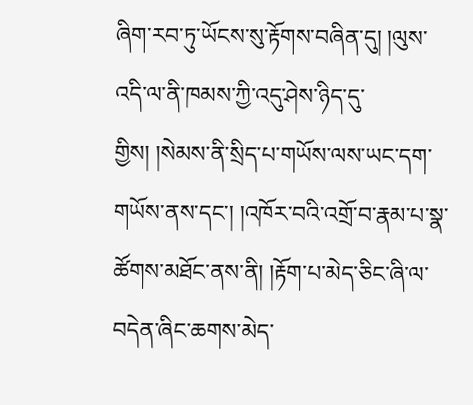ཞིག་རབ་ཏུ་ཡོངས་སུ་རྟོགས་བཞིན་དུ། །ལུས་འདི་ལ་ནི་ཁམས་ཀྱི་འདུ་ཤེས་ཉིད་དུ་གྱིས། །སེམས་ནི་སྲིད་པ་གཡོས་ལས་ཡང་དག་གཡོས་ནས་དང་། །འཁོར་བའི་འགྲོ་བ་རྣམ་པ་སྣ་ཚོགས་མཐོང་ནས་ནི། །རྟོག་པ་མེད་ཅིང་ཞི་ལ་བདེན་ཞིང་ཆགས་མེད་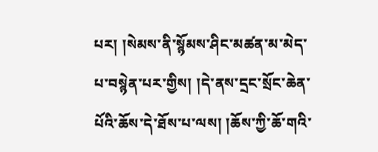པར། །སེམས་ནི་སྙོམས་ཤིང་མཚན་མ་མེད་པ་བསྙེན་པར་གྱིས། །དེ་ནས་དྲང་སྲོང་ཆེན་པོའི་ཆོས་དེ་ཐོས་པ་ལས། །ཆོས་ཀྱི་ཆོ་གའི་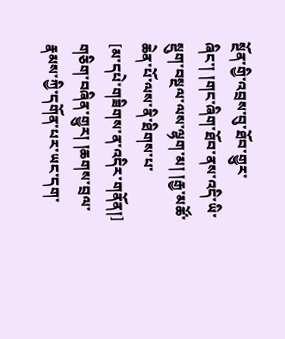སྔོན་གྱི་འབྲས་བུ་ཐོབ་གྱུར་ཞིང་། །གང་ཞིག་ཐོབ་ནས་འདི་ཡི་སྡུག་བསྔལ་ལས་ལྷག་མ། །རྒྱ་མཚོ་ཆེན་པོ་ལས་ནི་ཐིགས་པ་
[མ་དཔེ་གཟིགས་ན་འདིར་གནོན།]
གཅིག་བཞིན་གྱུར། །ཆགས་བྲལ་རྣམས་ཀྱི་དགོན་པར་ཡང་དག་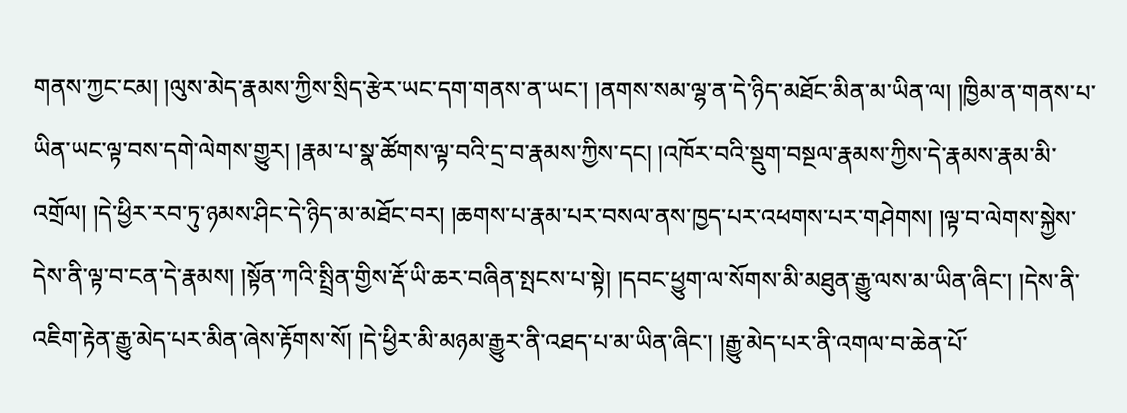གནས་ཀྱང་ངམ། །ལུས་མེད་རྣམས་ཀྱིས་སྲིད་རྩེར་ཡང་དག་གནས་ན་ཡང་། །ནགས་སམ་ལྷ་ན་དེ་ཉིད་མཐོང་མིན་མ་ཡིན་ལ། །ཁྱིམ་ན་གནས་པ་ཡིན་ཡང་ལྟ་བས་དགེ་ལེགས་གྱུར། །རྣམ་པ་སྣ་ཚོགས་ལྟ་བའི་དྲ་བ་རྣམས་ཀྱིས་དང། །འཁོར་བའི་སྡུག་བསྔལ་རྣམས་ཀྱིས་དེ་རྣམས་རྣམ་མི་འགྲོལ། །དེ་ཕྱིར་རབ་ཏུ་ཉམས་ཤིང་དེ་ཉིད་མ་མཐོང་བར། །ཆགས་པ་རྣམ་པར་བསལ་ནས་ཁྱད་པར་འཕགས་པར་གཤེགས། །ལྟ་བ་ལེགས་སྐྱེས་དེས་ནི་ལྟ་བ་ངན་དེ་རྣམས། །སྟོན་ཀའི་སྤྲིན་གྱིས་རྡོ་ཡི་ཆར་བཞིན་སྤངས་པ་སྟེ། །དབང་ཕྱུག་ལ་སོགས་མི་མཐུན་རྒྱུ་ལས་མ་ཡིན་ཞིང་། །དེས་ནི་འཇིག་རྟེན་རྒྱུ་མེད་པར་མིན་ཞེས་རྟོགས་སོ། །དེ་ཕྱིར་མི་མཉམ་རྒྱུར་ནི་འཐད་པ་མ་ཡིན་ཞིང་། །རྒྱུ་མེད་པར་ནི་འགལ་བ་ཆེན་པོ་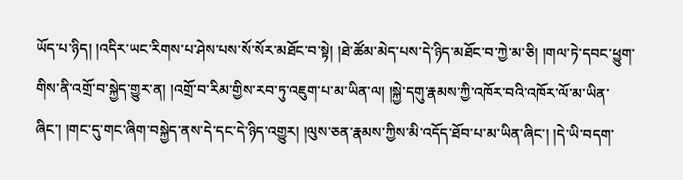ཡོད་པ་ཉིད། །འདིར་ཡང་རིགས་པ་ཤེས་པས་སོ་སོར་མཐོང་བ་སྟེ། །ཐེ་ཚོམ་མེད་པས་དེ་ཉིད་མཐོང་བ་ཀྱེ་མ་ཅི། །གལ་ཏེ་དབང་ཕྱུག་གིས་ནི་འགྲོ་བ་སྐྱེད་གྱུར་ན། །འགྲོ་བ་རིམ་གྱིས་རབ་ཏུ་འཇུག་པ་མ་ཡིན་ལ། །སྐྱེ་དགུ་རྣམས་ཀྱི་འཁོར་བའི་འཁོར་ལོ་མ་ཡིན་ཞིང་། །གང་དུ་གང་ཞིག་བསྐྱེད་ནས་དེ་དང་དེ་ཉིད་འགྱུར། །ལུས་ཅན་རྣམས་ཀྱིས་མི་འདོད་ཐོབ་པ་མ་ཡིན་ཞིང་། །དེ་ཡི་བདག་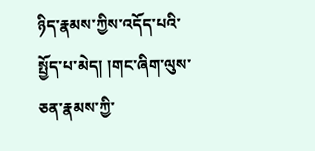ཉིད་རྣམས་ཀྱིས་འདོད་པའི་སྤྱོད་པ་མེད། །གང་ཞིག་ལུས་ཅན་རྣམས་ཀྱི་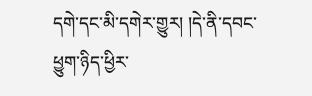དགེ་དང་མི་དགེར་གྱུར། །དེ་ནི་དབང་ཕྱུག་ཉིད་ཕྱིར་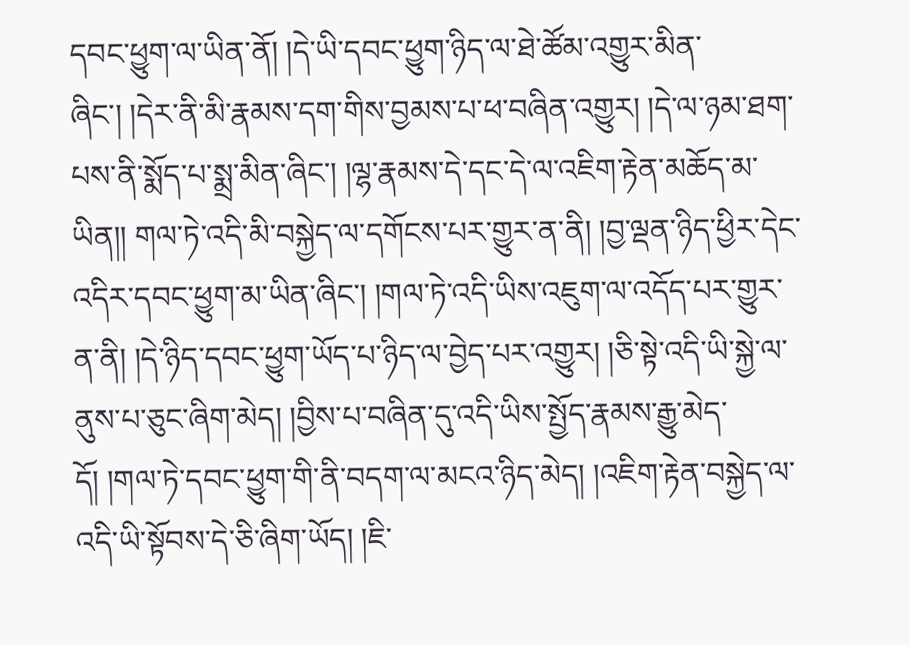དབང་ཕྱུག་ལ་ཡིན་ནོ། །དེ་ཡི་དབང་ཕྱུག་ཉིད་ལ་ཐེ་ཚོམ་འགྱུར་མིན་ཞིང་། །དེར་ནི་མི་རྣམས་དག་གིས་བྱམས་པ་ཕ་བཞིན་འགྱུར། །དེ་ལ་ཉམ་ཐག་པས་ནི་སྨོད་པ་སྨྲ་མིན་ཞིང་། །ལྷ་རྣམས་དེ་དང་དེ་ལ་འཇིག་རྟེན་མཆོད་མ་ཡིན།། གལ་ཏེ་འདི་མི་བསྐྱེད་ལ་དགོངས་པར་གྱུར་ན་ནི། །བྱ་ལྡན་ཉིད་ཕྱིར་དེང་འདིར་དབང་ཕྱུག་མ་ཡིན་ཞིང་། །གལ་ཏེ་འདི་ཡིས་འཇུག་ལ་འདོད་པར་གྱུར་ན་ནི། །དེ་ཉིད་དབང་ཕྱུག་ཡོད་པ་ཉིད་ལ་བྱེད་པར་འགྱུར། །ཅི་སྟེ་འདི་ཡི་སྐྱེ་ལ་ནུས་པ་ཅུང་ཞིག་མེད། །བྱིས་པ་བཞིན་དུ་འདི་ཡིས་སྤྱོད་རྣམས་རྒྱུ་མེད་དོ། །གལ་ཏེ་དབང་ཕྱུག་གི་ནི་བདག་ལ་མངའ་ཉིད་མེད། །འཇིག་རྟེན་བསྐྱེད་ལ་འདི་ཡི་སྟོབས་དེ་ཅི་ཞིག་ཡོད། །ཇི་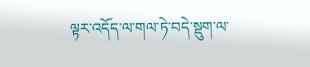ལྟར་འདོད་ལ་གལ་ཏེ་བདེ་སྡུག་ལ་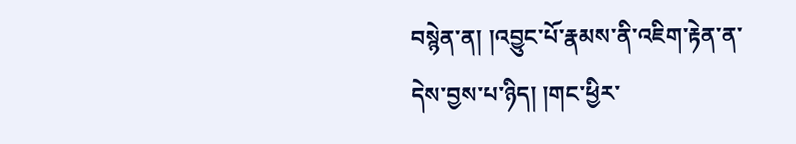བསྙེན་ན། །འབྱུང་པོ་རྣམས་ནི་འཇིག་རྟེན་ན་དེས་བྱས་པ་ཉིད། །གང་ཕྱིར་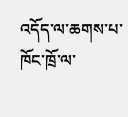འདོད་ལ་ཆགས་པ་ཁོང་ཁྲོ་ལ་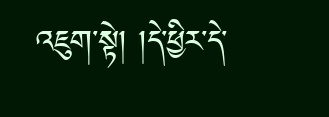འཇུག་སྟེ། །དེ་ཕྱིར་དེ་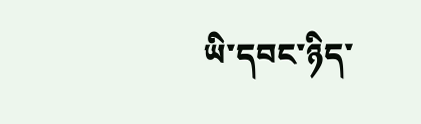ཡི་དབང་ཉིད་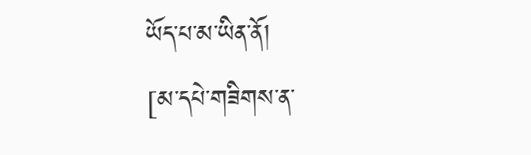ཡོད་པ་མ་ཡིན་ནོ།
[མ་དཔེ་གཟིགས་ན་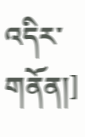འདིར་གནོན།]